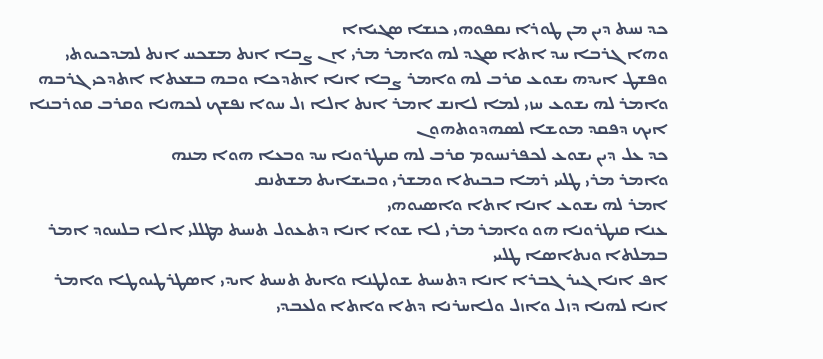ܟܕ ܢܚܬ ܕܝܢ ܡܢ ܛܘܪܐ ܢܩܦܘܗܝ ܟܢܫܐ ܤܓܝܐܐ
ܘܗܐ ܓܪܒܐ ܚܕ ܐܬܐ ܤܓܕ ܠܗ ܘܐܡܪ ܡܪܝ ܐܢ ܨܒܐ ܐܢܬ ܡܫܟܚ ܐܢܬ ܠܡܕܟܝܘܬܝ
ܘܦܫܛ ܐܝܕܗ ܝܫܘܥ ܩܪܒ ܠܗ ܘܐܡܪ ܨܒܐ ܐܢܐ ܐܬܕܟܐ ܘܒܗ ܒܫܥܬܐ ܐܬܕܟܝ ܓܪܒܗ
ܘܐܡܪ ܠܗ ܝܫܘܥ ܚܙܝ ܠܡܐ ܠܐܢܫ ܐܡܪ ܐܢܬ ܐܠܐ ܙܠ ܚܘܐ ܢܦܫܟ ܠܟܗܢܐ ܘܩܪܒ ܩܘܪܒܢܐ ܐܝܟ ܕܦܩܕ ܡܘܫܐ ܠܤܗܕܘܬܗܘܢ
ܟܕ ܥܠ ܕܝܢ ܝܫܘܥ ܠܟܦܪܢܚܘܡ ܩܪܒ ܠܗ ܩܢܛܪܘܢܐ ܚܕ ܘܒܥܐ ܗܘܐ ܡܢܗ
ܘܐܡܪ ܡܪܝ ܛܠܝܝ ܪܡܐ ܒܒܝܬܐ ܘܡܫܪܝ ܘܒܝܫܐܝܬ ܡܫܬܢܩ
ܐܡܪ ܠܗ ܝܫܘܥ ܐܢܐ ܐܬܐ ܘܐܤܝܘܗܝ
ܥܢܐ ܩܢܛܪܘܢܐ ܗܘ ܘܐܡܪ ܡܪܝ ܠܐ ܫܘܐ ܐܢܐ ܕܬܥܘܠ ܬܚܝܬ ܡܛܠܠܝ ܐܠܐ ܒܠܚܘܕ ܐܡܪ ܒܡܠܬܐ ܘܢܬܐܤܐ ܛܠܝܝ
ܐܦ ܐܢܐ ܓܝܪ ܓܒܪܐ ܐܢܐ ܕܬܚܝܬ ܫܘܠܛܢܐ ܘܐܝܬ ܬܚܝܬ ܐܝܕܝ ܐܤܛܪܛܝܘܛܐ ܘܐܡܪ ܐܢܐ ܠܗܢܐ ܕܙܠ ܘܐܙܠ ܘܠܐܚܪܢܐ ܕܬܐ ܘܐܬܐ ܘܠܥܒܕܝ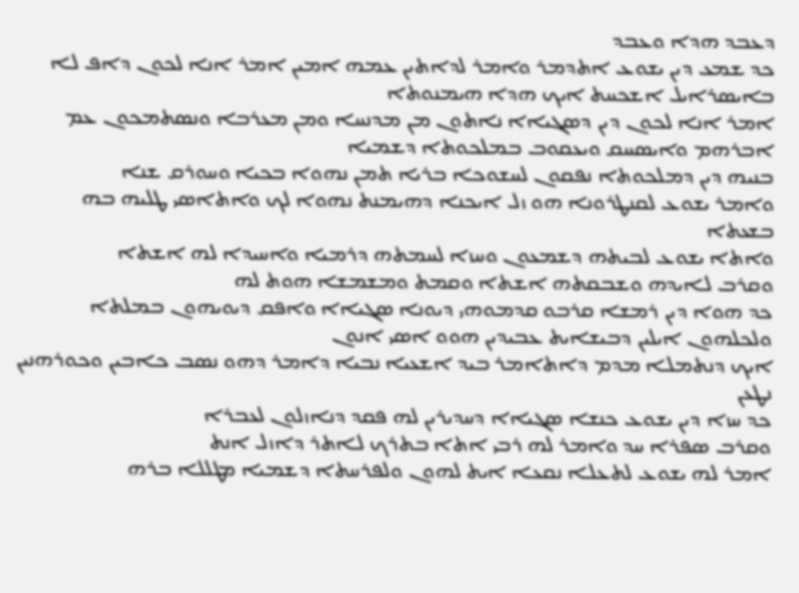ܕܥܒܕ ܗܕܐ ܘܥܒܕ
ܟܕ ܫܡܥ ܕܝܢ ܝܫܘܥ ܐܬܕܡܪ ܘܐܡܪ ܠܕܐܬܝܢ ܥܡܗ ܐܡܝܢ ܐܡܪ ܐܢܐ ܠܟܘܢ ܕܐܦ ܠܐ ܒܐܝܤܪܐܝܠ ܐܫܟܚܬ ܐܝܟ ܗܕܐ ܗܝܡܢܘܬܐ
ܐܡܪ ܐܢܐ ܠܟܘܢ ܕܝܢ ܕܤܓܝܐܐ ܢܐܬܘܢ ܡܢ ܡܕܢܚܐ ܘܡܢ ܡܥܪܒܐ ܘܢܤܬܡܟܘܢ ܥܡ ܐܒܪܗܡ ܘܐܝܤܚܩ ܘܝܥܩܘܒ ܒܡܠܟܘܬܐ ܕܫܡܝܐ
ܒܢܝܗ ܕܝܢ ܕܡܠܟܘܬܐ ܢܦܩܘܢ ܠܚܫܘܟܐ ܒܪܝܐ ܬܡܢ ܢܗܘܐ ܒܟܝܐ ܘܚܘܪܩ ܫܢܐ
ܘܐܡܪ ܝܫܘܥ ܠܩܢܛܪܘܢܐ ܗܘ ܙܠ ܐܝܟܢܐ ܕܗܝܡܢܬ ܢܗܘܐ ܠܟ ܘܐܬܐܤܝ ܛܠܝܗ ܒܗ ܒܫܥܬܐ
ܘܐܬܐ ܝܫܘܥ ܠܒܝܬܗ ܕܫܡܥܘܢ ܘܚܙܐ ܠܚܡܬܗ ܕܪܡܝܐ ܘܐܚܝܕܐ ܠܗ ܐܫܬܐ
ܘܩܪܒ ܠܐܝܕܗ ܘܫܒܩܬܗ ܐܫܬܐ ܘܩܡܬ ܘܡܫܡܫܐ ܗܘܬ ܠܗ
ܟܕ ܗܘܐ ܕܝܢ ܪܡܫܐ ܩܪܒܘ ܩܕܡܘܗܝ ܕܝܘܢܐ ܤܓܝܐܐ ܘܐܦܩ ܕܝܘܝܗܘܢ ܒܡܠܬܐ ܘܠܟܠܗܘܢ ܐܝܠܝܢ ܕܒܝܫܐܝܬ ܥܒܝܕܝܢ ܗܘܘ ܐܤܝ ܐܢܘܢ
ܐܝܟ ܕܢܬܡܠܐ ܡܕܡ ܕܐܬܐܡܪ ܒܝܕ ܐܫܥܝܐ ܢܒܝܐ ܕܐܡܪ ܕܗܘ ܢܤܒ ܟܐܒܝܢ ܘܟܘܪܗܢܝܢ ܢܛܥܢ
ܟܕ ܚܙܐ ܕܝܢ ܝܫܘܥ ܟܢܫܐ ܤܓܝܐܐ ܕܚܕܝܪܝܢ ܠܗ ܦܩܕ ܕܢܐܙܠܘܢ ܠܥܒܪܐ
ܘܩܪܒ ܤܦܪܐ ܚܕ ܘܐܡܪ ܠܗ ܪܒܝ ܐܬܐ ܒܬܪܟ ܠܐܬܪ ܕܐܙܠ ܐܢܬ
ܐܡܪ ܠܗ ܝܫܘܥ ܠܬܥܠܐ ܢܩܥܐ ܐܝܬ ܠܗܘܢ ܘܠܦܪܚܬܐ ܕܫܡܝܐ ܡܛܠܠܐ ܒܪܗ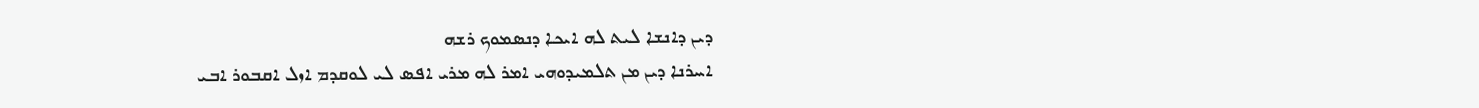ܕܝܢ ܕܐܢܫܐ ܠܝܬ ܠܗ ܐܝܟܐ ܕܢܤܡܘܟ ܪܫܗ
ܐܚܪܢܐ ܕܝܢ ܡܢ ܬܠܡܝܕܘܗܝ ܐܡܪ ܠܗ ܡܪܝ ܐܦܤ ܠܝ ܠܘܩܕܡ ܐܙܠ ܐܩܒܘܪ ܐܒܝ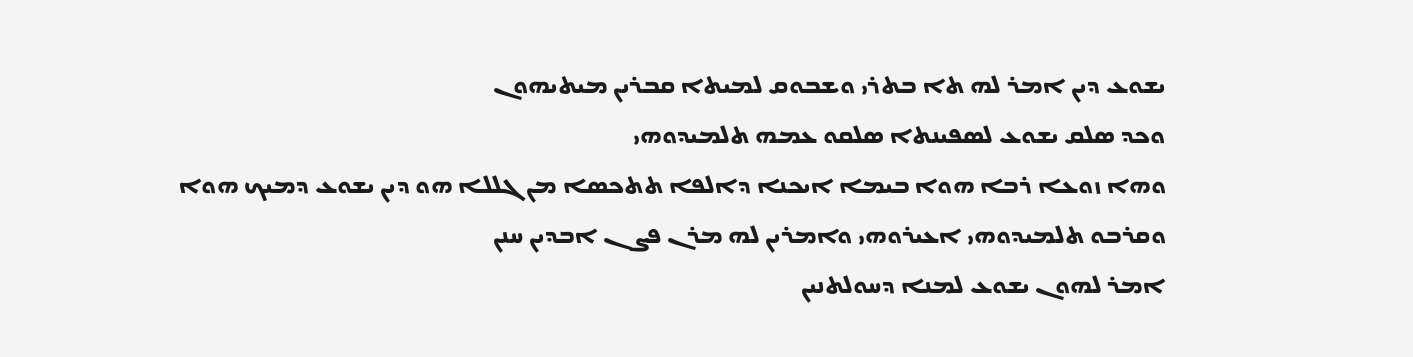ܝܫܘܥ ܕܝܢ ܐܡܪ ܠܗ ܬܐ ܒܬܪܝ ܘܫܒܘܩ ܠܡܝܬܐ ܩܒܪܝܢ ܡܝܬܝܗܘܢ
ܘܟܕ ܤܠܩ ܝܫܘܥ ܠܤܦܝܢܬܐ ܤܠܩܘ ܥܡܗ ܬܠܡܝܕܘܗܝ
ܘܗܐ ܙܘܥܐ ܪܒܐ ܗܘܐ ܒܝܡܐ ܐܝܟܢܐ ܕܐܠܦܐ ܬܬܟܤܐ ܡܢ ܓܠܠܐ ܗܘ ܕܝܢ ܝܫܘܥ ܕܡܝܟ ܗܘܐ
ܘܩܪܒܘ ܬܠܡܝܕܘܗܝ ܐܥܝܪܘܗܝ ܘܐܡܪܝܢ ܠܗ ܡܪܢ ܦܨܢ ܐܒܕܝܢ ܚܢܢ
ܐܡܪ ܠܗܘܢ ܝܫܘܥ ܠܡܢܐ ܕܚܘܠܬܢܝܢ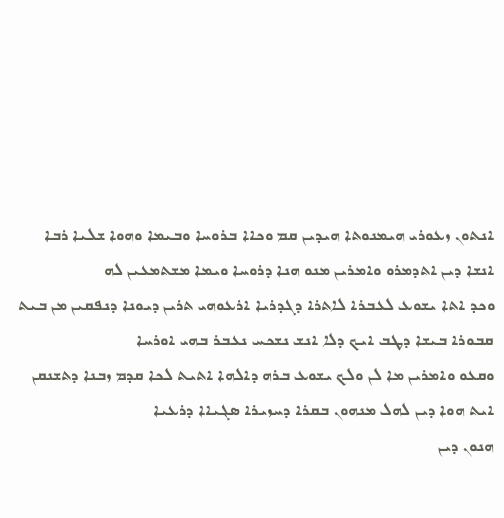ܐܢܬܘܢ ܙܥܘܪܝ ܗܝܡܢܘܬܐ ܗܝܕܝܢ ܩܡ ܘܟܐܐ ܒܪܘܚܐ ܘܒܝܡܐ ܘܗܘܐ ܫܠܝܐ ܪܒܐ
ܐܢܫܐ ܕܝܢ ܐܬܕܡܪܘ ܘܐܡܪܝܢ ܡܢܘ ܗܢܐ ܕܪܘܚܐ ܘܝܡܐ ܡܫܬܡܥܝܢ ܠܗ
ܘܟܕ ܐܬܐ ܝܫܘܥ ܠܥܒܪܐ ܠܐܬܪܐ ܕܓܕܪܝܐ ܐܪܥܘܗܝ ܬܪܝܢ ܕܝܘܢܐ ܕܢܦܩܝܢ ܡܢ ܒܝܬ ܩܒܘܪܐ ܒܝܫܐ ܕܛܒ ܐܝܟ ܕܠܐ ܐܢܫ ܢܫܟܚ ܢܥܒܪ ܒܗܝ ܐܘܪܚܐ
ܘܩܥܘ ܘܐܡܪܝܢ ܡܐ ܠܢ ܘܠܟ ܝܫܘܥ ܒܪܗ ܕܐܠܗܐ ܐܬܝܬ ܠܟܐ ܩܕܡ ܙܒܢܐ ܕܬܫܢܩܢ
ܐܝܬ ܗܘܐ ܕܝܢ ܠܗܠ ܡܢܗܘܢ ܒܩܪܐ ܕܚܙܝܪܐ ܤܓܝܐܐ ܕܪܥܝܐ
ܗܢܘܢ ܕܝܢ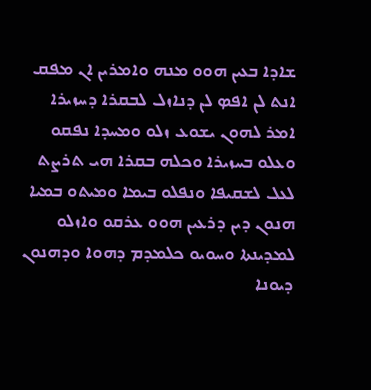ܫܐܕܐ ܒܥܝܢ ܗܘܘ ܡܢܗ ܘܐܡܪܝܢ ܐܢ ܡܦܩ ܐܢܬ ܠܢ ܐܦܤ ܠܢ ܕܢܐܙܠ ܠܒܩܪܐ ܕܚܙܝܪܐ
ܐܡܪ ܠܗܘܢ ܝܫܘܥ ܙܠܘ ܘܡܚܕܐ ܢܦܩܘ ܘܥܠܘ ܒܚܙܝܪܐ ܘܟܠܗ ܒܩܪܐ ܗܝ ܬܪܨܬ ܠܥܠ ܠܫܩܝܦܐ ܘܢܦܠܘ ܒܝܡܐ ܘܡܝܬܘ ܒܡܝܐ
ܗܢܘܢ ܕܝܢ ܕܪܥܝܢ ܗܘܘ ܥܪܩܘ ܘܐܙܠܘ ܠܡܕܝܢܬܐ ܘܚܘܝܘ ܟܠܡܕܡ ܕܗܘܐ ܘܕܗܢܘܢ ܕܝܘܢܐ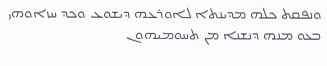ܘܢܦܩܬ ܟܠܗ ܡܕܝܢܬܐ ܠܐܘܪܥܗ ܕܝܫܘܥ ܘܟܕ ܚܙܐܘܗܝ ܒܥܘ ܡܢܗ ܕܢܫܢܐ ܡܢ ܬܚܘܡܝܗܘܢ